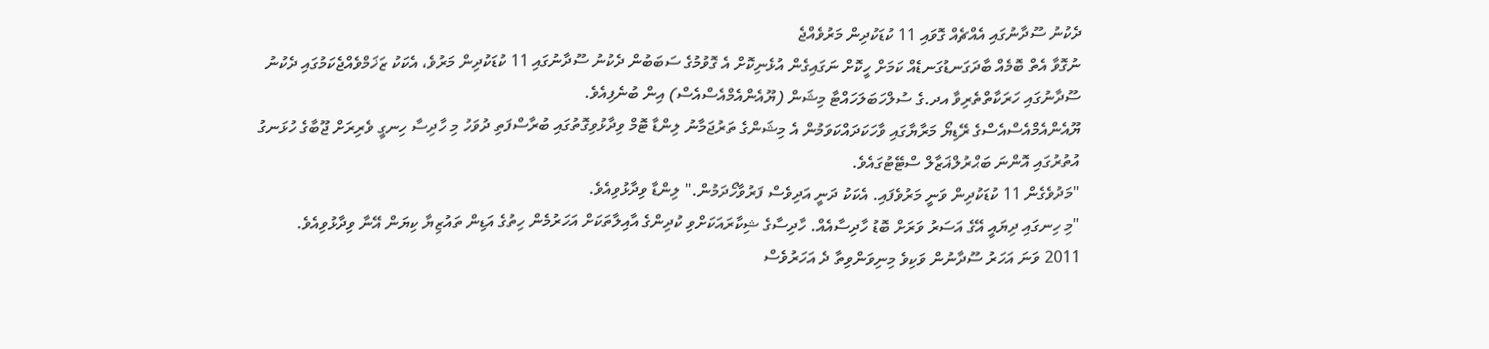ދެކުނު ސޫދާނުގައި އެއްޗެއް ގޮވައި 11 ކުޑަކުދިން މަރުވެއްޖެ
ނުގޮވާ އެތް ބޮމެއް ބާދަގަނޑުގަނޑެއް ކަމަށް ހީކޮށް ނަގައިގެން އުޅެނިކޮށް އެ ގޮވުމުގެ ސަބަބުން ދެކުނު ސޫދާނުގައި 11 ކުޑަކުދިން މަރުވެ، އެކަކު ޒަޚަމްވެއްޖެކަމުގައި ދެކުނު ސޫދާނުގައި ހަރަކާތްތެރިވާ އދ.ގެ ސުލްހަބަލަހައްޓާ މިޝަން (ޔޫއެންއެމްއެސްއެސް) އިން ބުނެފިއެވެ.
ޔޫއެންއެމްއެސްއެސްގެ ރޭޑިޔޯ މަރާޔާގައި ވާހަކަދައްކަވަމުން އެ މިޝަންގެ ތަރުޖަމާނު ލިންޑާ ޓޮމް ވިދާޅުވިގޮތުގައި ބުރާސްފަތި ދުވަހު މި ހާދިސާ ހިނގީ ވެރިރަށް ޖޫބާގެ ހުޅަނގު އުތުރުގައި އޮންނަ ބަޙްރުލްޣަޒާލް ސްޓޭޓުގައެވެ.
"މަދުވެގެން 11 ކުޑަކުދިން ވަނީ މަރުވެފައި. އެކަކު ދަނީ އަދިވެސް ފަރުވާހޯދަމުން." ލިންޑާ ވިދާޅުވިއެވެ.
"މި ހިނގައި ދިޔައީ އޭގެ އަސަރު ވަރަށް ބޮޑު ހާދިސާއެއް. ހާދިސާގެ ޝިކާރައަކަށްވި ކުދިންގެ އާއިލާތަކަށް އަހަރުމެން ހިތުގެ އަޑިން ތައުޒިޔާ ކިޔަން އޭނާ ވިދާޅުވިއެވެ.
2011 ވަނަ އަހަރު ސޫދާނުން ވަކިވެ މިނިވަންވިތާ ދެ އަހަރުވެސް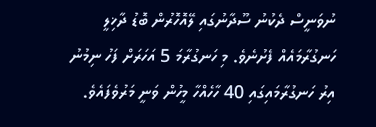ނުވަނީސް ދެކުނު ސޫދާނުގައި ލޭއޮހޮރުން ބޮޑު ދާޚިލީ ހަނގުރާމައެއް ފެށުނެވެ. މި ހަނގުރާމަ 5 އަހަރަށް ފަހު ނިމުނު އިރު ހަނގުރާމައިގައި 40 ހާހެއްހާ މީހުން ވަނީ މަރުވެފައެވެ.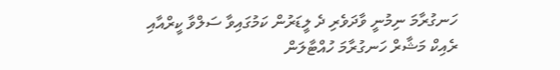ހަނގުރާމަ ނިމުނީ ވާދަވެރި ދެ ލީޑަރުން ކަމުގައިވާ ސަލްވާ ކީރްއާއި ރެއިކް މަޝާރް ހަނގުރާމަ ހުއްޓާލަން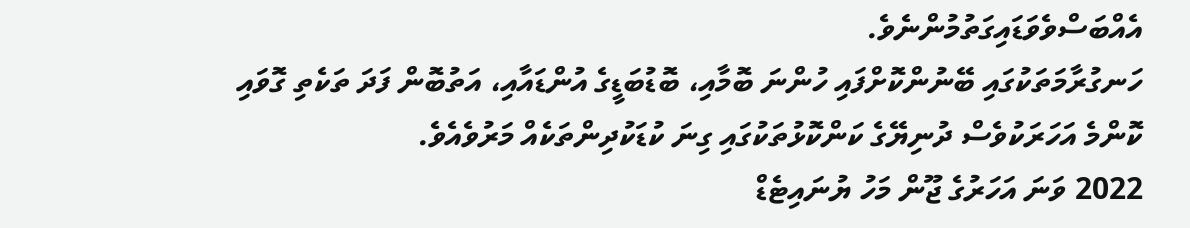އެއްބަސްވެވަޑައިގަތުމުންނެވެ.
ހަނގުރާމަތަކުގައި ބޭނުންކޮށްފައި ހުންނަ ބޮމާއި، ބޮޑުބަޑީގެ އުންޑައާއި، އަތުބޮން ފަދަ ތަކެތި ގޮވައި ކޮންމެ އަހަރަކުވެސް ދުނިޔޭގެ ކަންކޮޅުތަކުގައި ގިނަ ކުޑަކުދިންތަކެއް މަރުވެއެވެ.
2022 ވަނަ އަހަރުގެ ޖޫން މަހު ޔުނައިޓެޑް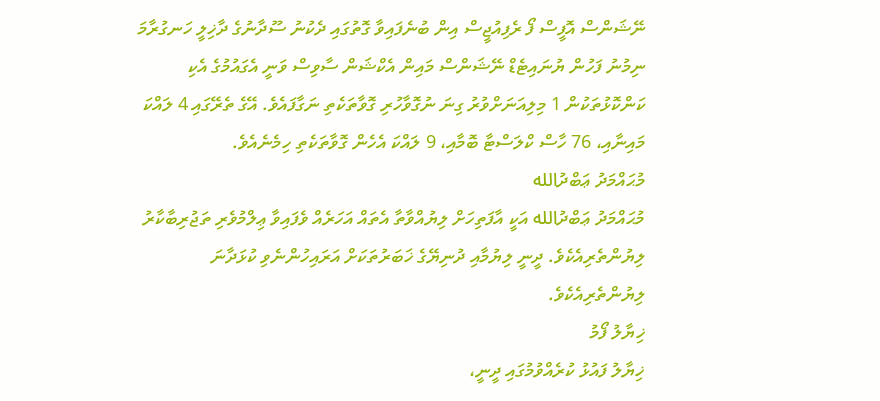ނޭޝަންސް އޮފީސް ފޯ ރެފިއުޖީސް އިން ބުނެފައިވާ ގޮތުގައި ދެކުނު ސޫދާނުގެ ދާޚިލީ ހަނގުރާމަ ނިމުނު ފަހުން ޔުނައިޓެޑް ނޭޝަންސް މައިން އެކްޝަން ސާވިސް ވަނީ އެގައުމުގެ އެކި ކަންކޮޅުތަކުން 1 މިލިއަނަށްވުރު ގިނަ ނުގޮވާހުރި ގޮވާތަކެތި ނަގާފައެވެ. އޭގެ ތެރޭގައި 4 ލައްކަ މައިނާއި، 76 ހާސް ކްލަސްޓާ ބޮމާއި، 9 ލައްކަ އެހެން ގޮވާތަކެތި ހިމެނެއެވެ.
މުޙައްމަދު ޢަބްދުالله
މުޙައްމަދު ޢަބްދުالله އަކީ އާފަތިހަށް ލިޔުއްވާތާ އެތައް އަހަރެއް ވެފައިވާ ޢިލްމުވެރި ތަޖުރިބާކާރު ލިޔުންތެރިއެކެވެ. ދީނީ ލިޔުމާއި ދުނިޔޭގެ ޚަބަރުތަކަށް އަރައިހުންނެވި ކުޅަދާނަ ލިޔުންތެރިއެކެވެ.
ޚިޔާލު ފޯމު
ޚިޔާލު ފައުޅު ކުރެއްވުމުގައި ދީނީ،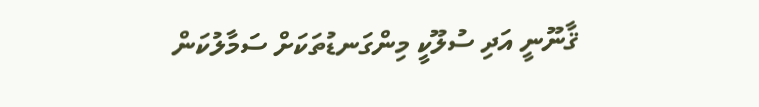ޤާނޫނީ އަދި ސުލޫކީ މިންގަނޑުތަކަށް ސަމާލުކަން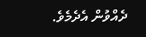ދެއްވުން އެދެމެވެ.